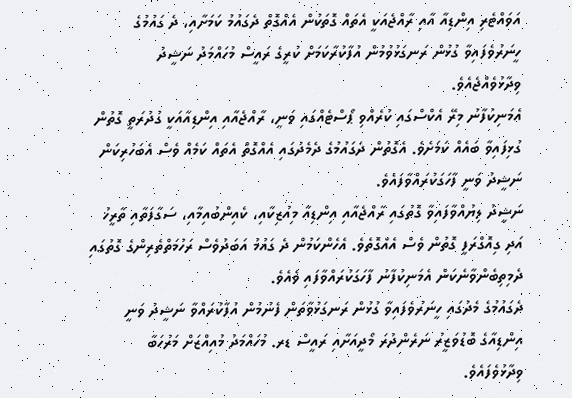އަވައްޓެރި އިންޑިއާ އާއި ރާއްޖެއަކީ އެތައް ގޮތަކުން އެއްގޮތް ދެގައުމު ކަމަށާއި، ދެ ގައުމުގެ ހީނަރުވެފައިވާ ގުޅުން ރަނގަޅުވުމުން އުފާކުރާކަމަށް ކުރީގެ ރައީސް މުހައްމަދު ނަޝީދު ވިދާޅުވެއްޖެއެވެ.
އެމަނިކުފާނު މިރޭ އެކްސްގައި ކުރެއްވި ޕޯސްޓެއްގައި ވަނީ، ރާއްޖެއާއި އިންޑިއާއަކީ ގުދުރަތީ ގޮތުން ގުޅިފައިވާ ބައެއް ކަމަށެވެ. އެގޮތުން ދެގައުމުގެ ދެމެދުގައި އެއްގޮތް އެތައް ކަމެއް ވެސް އެބަހުރިކަން ނަޝީދު ވަނީ ފާހަގަކުރައްވާފައެވެ.
ނަޝީދު ލިޔުއްވާފައިވާ ގޮތުގައި ރާއްޖެއާއި އިންޑިއާ މިއުޒިކާއި، ކެއިންބުއިމާއި، ސަގާފަތާއި ތާރީޚު އަދި ގިއޮގްރަފީ ގޮތުން ވެސް އެއްގޮތެވެ. އެހެންކަމުން ދެ ގައުމު އަބަދުވެސް ރަހުމަތްތެރިންގެ ގޮތުގައި ދެމިތިބެންވާނެކަން އެމަނިކުފާނު ފާހަގަކުރައްވާފައި ވެއެވެ.
ދެގައުމުގެ މެދުގައި ހީނަރުވެފައިވާ ގުޅުން ރަނގަޅުވާތަން ފެނުމުން އުފާކުރައްވާ ނަޝީދު ވަނީ އިންޑިއާގެ ބޮޑުވަޒީރު ނަރެންދުރަ މޯދީއަށާއި ރައީސް ޑރ. މުހައްމަދު މުއިއްޒަށް މަރުހަބާ ވިދާޅުވެފައެވެ.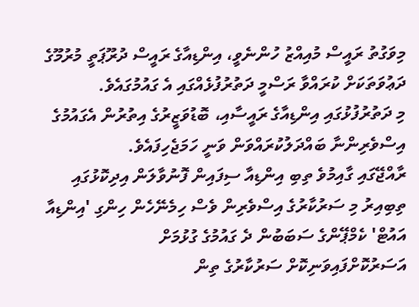މިވަގުތު ރައީސް މުއިއްޒު ހުންނެވީ، އިންޑިއާގެ ރައީސް ދުރޫޕަތީ މުރުމޫގެ ދަޢުވަތަކަށް ކުރައްވާ ރަސްމީ ދަތުރުފުޅެއްގައި އެ ގައުމުގައެވެ.
މި ދަތުރުފުޅުގައި އިންޑިއާގެ ރައީސާއި، ބޮޑުވަޒީރުގެ އިތުރުން އެގައުމުގެ އިސްވެރިންނާ ބައްދަލުކުރައްވަން ވަނީ ހަމަޖެހިފައެވެ.
ރާއްޖޭގައި ގާއިމުވެ ތިބި އިންޑިއާ ސިފައިން ފޮނުވާލަން އިދިކޮޅުގައި ތިބިއިރު މި ސަރުކާރުގެ އިސްވެރިން ވެސް ހިމެނޭހެން ހިންގި 'އިންޑިއާ އައުޓް' ކެމްޕޭންގެ ސަބަބުން ދެ ގައުމުގެ ގުޅުމަށް އަސަރުކޮށްފައިވަނިކޮށް ސަރުކާރުގެ ތިން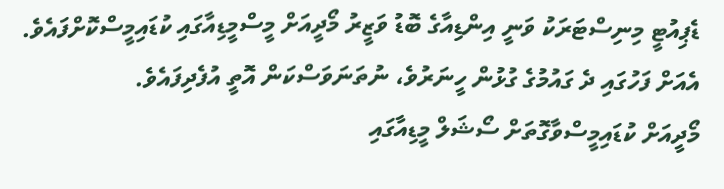ޑެޕިއުޓީ މިނިސްޓަރަކު ވަނީ އިންޑިއާގެ ބޮޑު ވަޒީރު މޯދީއަށް މީސްމީޑިއާގައި ކުޑައިމީސްކޮށްފައެވެ.
އެއަށް ފަހުގައި ދެ ގައުމުގެ ގުޅުން ހީނަރުވެ، ނުތަނަވަސްކަން އޮތީ އުފެދިފައެވެ.
މޯދީއަށް ކުޑައިމީސްވާގޮތަށް ސޯޝަލް މީޑިއާގައި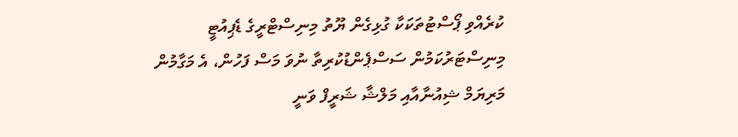ކުރެއްވި ޕޯސްޓުތަކަކާ ގުޅިގެން ޔޫތު މިނިސްޓްރީގެ ޑެޕިއުޓީ މިނިސްޓަރުކަމުން ސަސްޕެންޑުކުރިތާ ނުވަ މަސް ފަހުން، އެ މަގާމުން މަރިޔަމް ޝިއުނާއާއި މަލްޝާ ޝަރީފް ވަނީ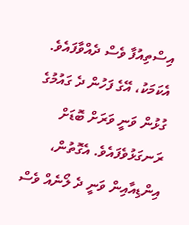އިސްތިއުފާ ވެސް ދެއްވާފައެވެ.
އެކަމަކު، އޭގެ ފަހުން ދެ ގައުމުގެ ގުޅުން ވަނީ ވަރަށް ބޮޑަށް ރަނގަޅުވެފައެވެ. އެގޮތުން، އިންޑިއާއިން ވަނީ ދެ ލޯނެއް ވެސް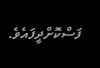ފަސްކޮށްދީފައެވެ.